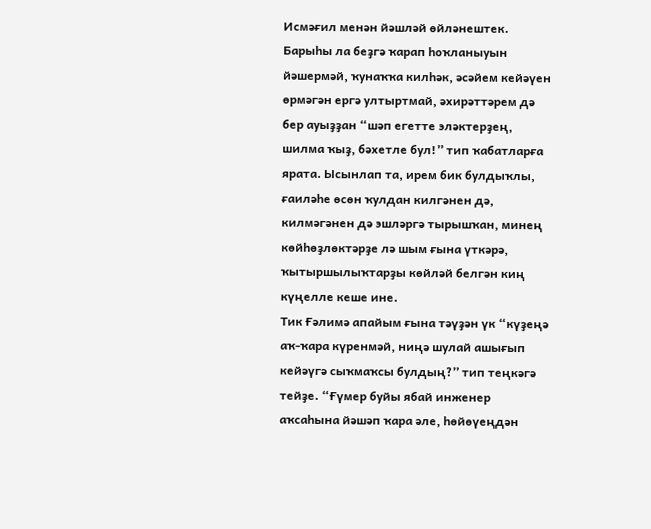Исмәғил менән йәшләй өйләнештек. Барыһы ла беҙгә ҡарап һоҡланыуын йәшермәй, ҡунаҡҡа килһәк, әсәйем кейәүен өрмәгән ергә ултыртмай, әхирәттәрем дә бер ауыҙҙан “шәп егетте эләктерҙең, шилма ҡыҙ, бәхетле бул!” тип ҡабатларға ярата. Ысынлап та, ирем бик булдыҡлы, ғаиләһе өсөн ҡулдан килгәнен дә, килмәгәнен дә эшләргә тырышҡан, минең көйһөҙлөктәрҙе лә шым ғына үткәрә, ҡытыршылыҡтарҙы көйләй белгән киң күңелле кеше ине.
Тик Ғәлимә апайым ғына тәүҙән үк “күҙеңә аҡ-ҡара күренмәй, ниңә шулай ашығып кейәүгә сыҡмаҡсы булдың?” тип теңкәгә тейҙе. “Ғүмер буйы ябай инженер аҡсаһына йәшәп ҡара әле, һөйөүеңдән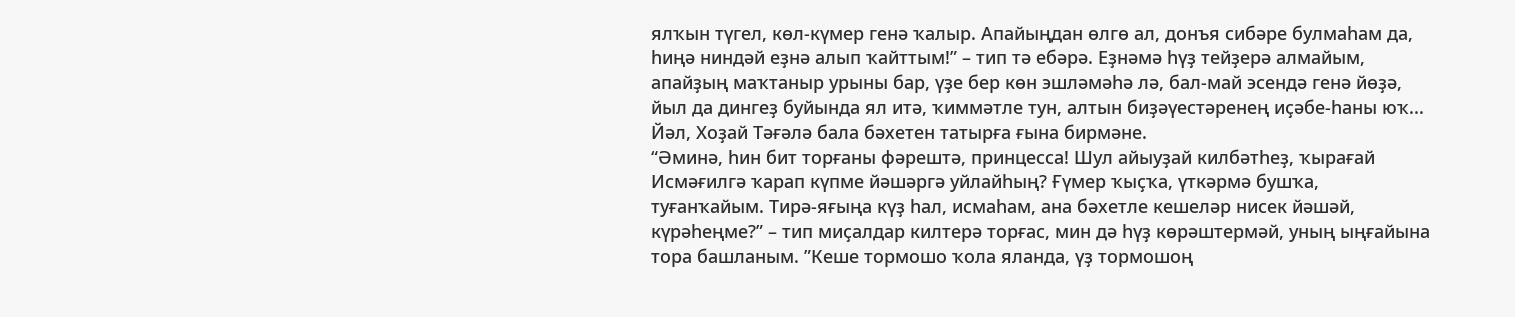ялҡын түгел, көл-күмер генә ҡалыр. Апайыңдан өлгө ал, донъя сибәре булмаһам да, һиңә ниндәй еҙнә алып ҡайттым!” – тип тә ебәрә. Еҙнәмә һүҙ тейҙерә алмайым, апайҙың маҡтаныр урыны бар, үҙе бер көн эшләмәһә лә, бал-май эсендә генә йөҙә, йыл да дингеҙ буйында ял итә, ҡиммәтле тун, алтын биҙәүестәренең иҫәбе-һаны юҡ... Йәл, Хоҙай Тәғәлә бала бәхетен татырға ғына бирмәне.
“Әминә, һин бит торғаны фәрештә, принцесса! Шул айыуҙай килбәтһеҙ, ҡырағай Исмәғилгә ҡарап күпме йәшәргә уйлайһың? Ғүмер ҡыҫҡа, үткәрмә бушҡа, туғанҡайым. Тирә-яғыңа күҙ һал, исмаһам, ана бәхетле кешеләр нисек йәшәй, күрәһеңме?” – тип миҫалдар килтерә торғас, мин дә һүҙ көрәштермәй, уның ыңғайына тора башланым. ”Кеше тормошо ҡола яланда, үҙ тормошоң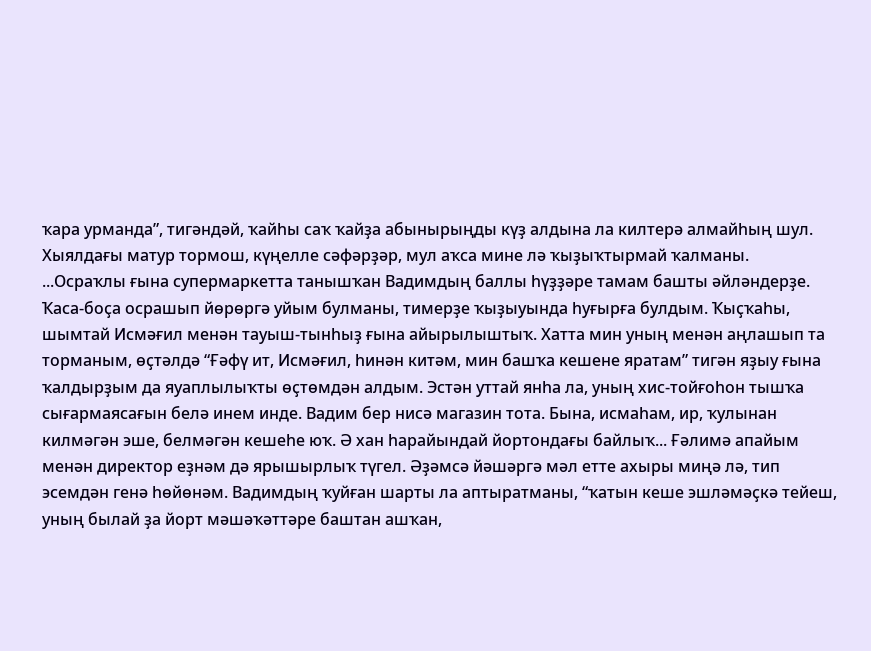ҡара урманда”, тигәндәй, ҡайһы саҡ ҡайҙа абынырыңды күҙ алдына ла килтерә алмайһың шул. Хыялдағы матур тормош, күңелле сәфәрҙәр, мул аҡса мине лә ҡыҙыҡтырмай ҡалманы.
...Осраҡлы ғына супермаркетта танышҡан Вадимдың баллы һүҙҙәре тамам башты әйләндерҙе. Ҡаса-боҫа осрашып йөрөргә уйым булманы, тимерҙе ҡыҙыуында һуғырға булдым. Ҡыҫҡаһы, шымтай Исмәғил менән тауыш-тынһыҙ ғына айырылыштыҡ. Хатта мин уның менән аңлашып та торманым, өҫтәлдә “Ғәфү ит, Исмәғил, һинән китәм, мин башҡа кешене яратам” тигән яҙыу ғына ҡалдырҙым да яуаплылыҡты өҫтөмдән алдым. Эстән уттай янһа ла, уның хис-тойғоһон тышҡа сығармаясағын белә инем инде. Вадим бер нисә магазин тота. Бына, исмаһам, ир, ҡулынан килмәгән эше, белмәгән кешеһе юҡ. Ә хан һарайындай йортондағы байлыҡ... Ғәлимә апайым менән директор еҙнәм дә ярышырлыҡ түгел. Әҙәмсә йәшәргә мәл етте ахыры миңә лә, тип эсемдән генә һөйөнәм. Вадимдың ҡуйған шарты ла аптыратманы, “ҡатын кеше эшләмәҫкә тейеш, уның былай ҙа йорт мәшәҡәттәре баштан ашҡан,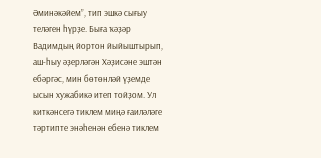Әминәкәйем”, тип эшкә сығыу теләген һүрҙе. Быға ҡәҙәр Вадимдың йортон йыйыштырып, аш-һыу әҙерләгән Хәҙисәне эштән ебәргәс, мин бөтөнләй үҙемде ысын хужабикә итеп тойҙом. Ул киткәнсегә тиклем миңә ғаиләләге тәртипте энәһенән ебенә тиклем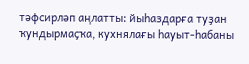тәфсирләп аңлатты: йыһаздарға туҙан ҡундырмаҫҡа, кухнялағы һауыт-һабаны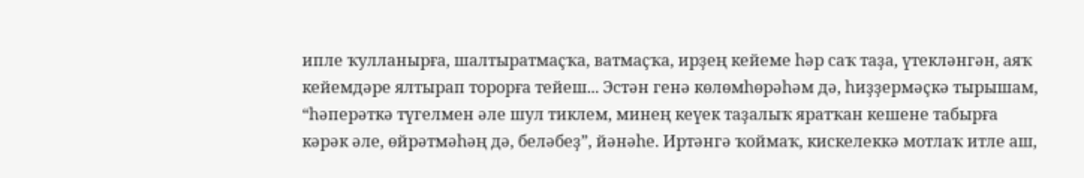ипле ҡулланырға, шалтыратмаҫҡа, ватмаҫҡа, ирҙең кейеме һәр саҡ таҙа, үтекләнгән, аяҡ кейемдәре ялтырап торорға тейеш... Эстән генә көлөмһөрәһәм дә, һиҙҙермәҫкә тырышам, “һәперәткә түгелмен әле шул тиклем, минең кеүек таҙалыҡ яратҡан кешене табырға кәрәк әле, өйрәтмәһәң дә, беләбеҙ”, йәнәһе. Иртәнгә ҡоймаҡ, кискелеккә мотлаҡ итле аш,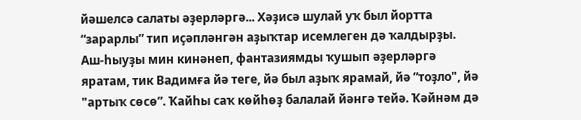йәшелсә салаты әҙерләргә... Хәҙисә шулай уҡ был йортта “зарарлы” тип иҫәпләнгән аҙыҡтар исемлеген дә ҡалдырҙы.
Аш-һыуҙы мин кинәнеп, фантазиямды ҡушып әҙерләргә яратам, тик Вадимға йә теге, йә был аҙыҡ ярамай, йә ”тоҙло", йә "артыҡ сөсө”. Ҡайһы саҡ көйһөҙ балалай йәнгә тейә. Ҡәйнәм дә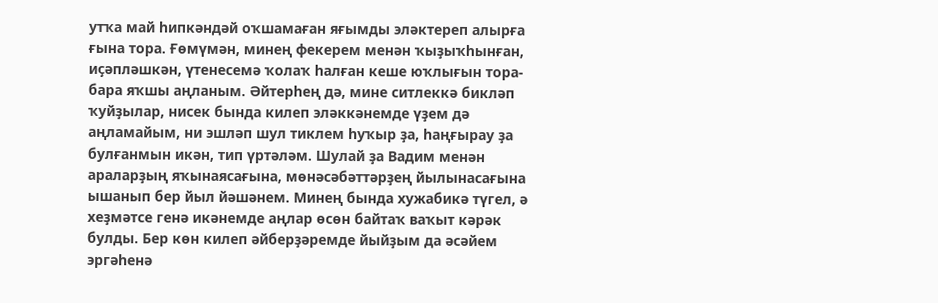утҡа май һипкәндәй оҡшамаған яғымды эләктереп алырға ғына тора. Ғөмүмән, минең фекерем менән ҡыҙыҡһынған, иҫәпләшкән, үтенесемә ҡолаҡ һалған кеше юҡлығын тора-бара яҡшы аңланым. Әйтерһең дә, мине ситлеккә бикләп ҡуйҙылар, нисек бында килеп эләккәнемде үҙем дә аңламайым, ни эшләп шул тиклем һуҡыр ҙа, һаңғырау ҙа булғанмын икән, тип үртәләм. Шулай ҙа Вадим менән араларҙың яҡынаясағына, мөнәсәбәттәрҙең йылынасағына ышанып бер йыл йәшәнем. Минең бында хужабикә түгел, ә хеҙмәтсе генә икәнемде аңлар өсөн байтаҡ ваҡыт кәрәк булды. Бер көн килеп әйберҙәремде йыйҙым да әсәйем эргәһенә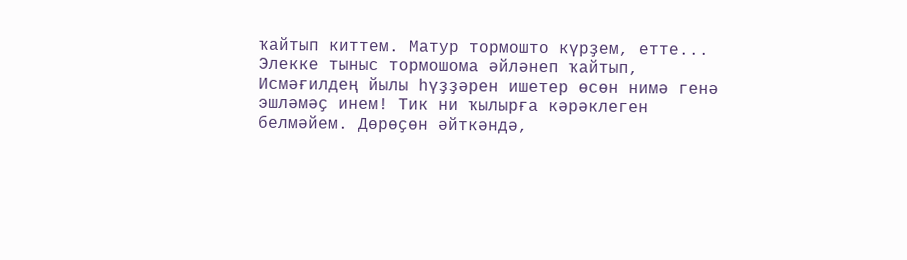ҡайтып киттем. Матур тормошто күрҙем, етте...
Элекке тыныс тормошома әйләнеп ҡайтып, Исмәғилдең йылы һүҙҙәрен ишетер өсөн нимә генә эшләмәҫ инем! Тик ни ҡылырға кәрәклеген белмәйем. Дөрөҫөн әйткәндә,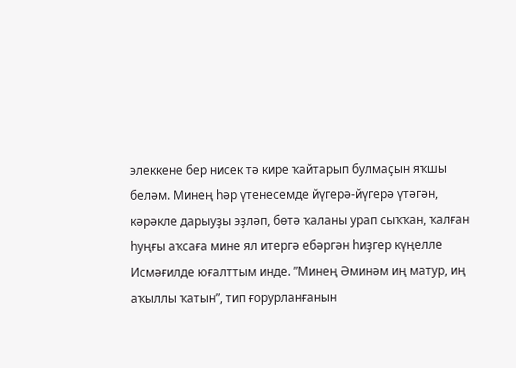элеккене бер нисек тә кире ҡайтарып булмаҫын яҡшы беләм. Минең һәр үтенесемде йүгерә-йүгерә үтәгән, кәрәкле дарыуҙы эҙләп, бөтә ҡаланы урап сыҡҡан, ҡалған һуңғы аҡсаға мине ял итергә ебәргән һиҙгер күңелле Исмәғилде юғалттым инде. ”Минең Әминәм иң матур, иң аҡыллы ҡатын”, тип ғорурланғанын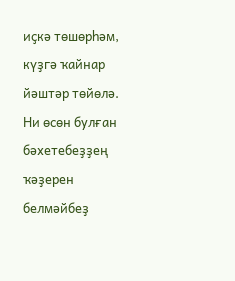иҫкә төшөрһәм, күҙгә ҡайнар йәштәр төйөлә. Ни өсөн булған бәхетебеҙҙең ҡәҙерен белмәйбеҙ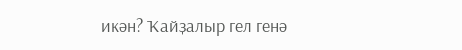икән? Ҡайҙалыр гел генә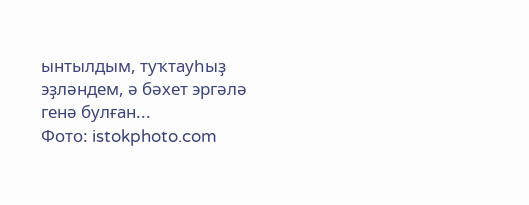ынтылдым, туҡтауһыҙ эҙләндем, ә бәхет эргәлә генә булған...
Фото: istokphoto.com